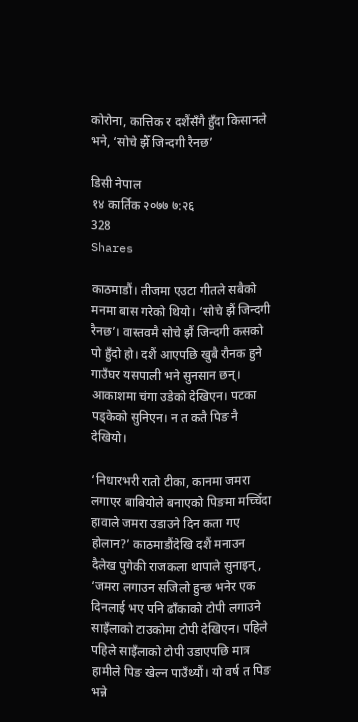कोरोना, कात्तिक र दशैंसँगै हुँदा किसानले भने, ‘सोचे झैँ जिन्दगी रैनछ’

डिसी नेपाल
१४ कार्तिक २०७७ ७:२६
328
Shares

काठमाडौं। तीजमा एउटा गीतले सबैको मनमा बास गरेको थियो। ‘सोचे झैं जिन्दगी रैनछ’। वास्तवमै सोचे झैं जिन्दगी कसको पो हुँदो हो। दशैं आएपछि खुबै रौनक हुने गाउँघर यसपाली भने सुनसान छन्। आकाशमा चंगा उडेको देखिएन। पटका पड्केको सुनिएन। न त कतै पिङ नै देखियो।

‘निधारभरी रातो टीका, कानमा जमरा लगाएर बाबियोले बनाएको पिङमा मच्चिँदा हावाले जमरा उडाउने दिन कता गए होलान?’ काठमाडौंदेखि दशैं मनाउन दैलेख पुगेकी राजकला थापाले सुनाइन्, ‘जमरा लगाउन सजिलो हुन्छ भनेर एक दिनलाई भए पनि ढाँकाको टोपी लगाउने साइँलाको टाउकोमा टोपी देखिएन। पहिले पहिले साइँलाको टोपी उडाएपछि मात्र हामीले पिङ खेल्न पाउँथ्यौं। यो वर्ष त पिङ भन्ने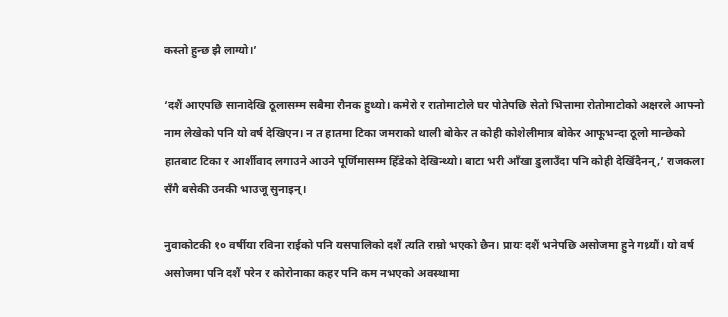कस्तो हुन्छ झै लाग्यो।’

‘दशैं आएपछि सानादेखि ठूलासम्म सबैमा रौनक हुथ्यो। कमेरो र रातोमाटोले घर पोतेपछि सेतो भित्तामा रोतोमाटोको अक्षरले आफ्नो नाम लेखेको पनि यो वर्ष देखिएन। न त हातमा टिका जमराको थाली बोकेर त कोही कोशेलीमात्र बोकेर आफूभन्दा ठूलो मान्छेको हातबाट टिका र आर्शीवाद लगाउने आउने पूर्णिमासम्म हिँडेको देखिन्थ्यो। बाटा भरी आँखा डुलाउँदा पनि कोही देखिँदैनन्,’ राजकला सँगै बसेकी उनकी भाउजू सुनाइन्।

नुवाकोटकी १० वर्षीया रविना राईको पनि यसपालिको दशैं त्यति राम्रो भएको छैन। प्रायः दशैं भनेपछि असोजमा हुने गथ्र्यौं। यो वर्ष असोजमा पनि दशैं परेन र कोरोनाका कहर पनि कम नभएको अवस्थामा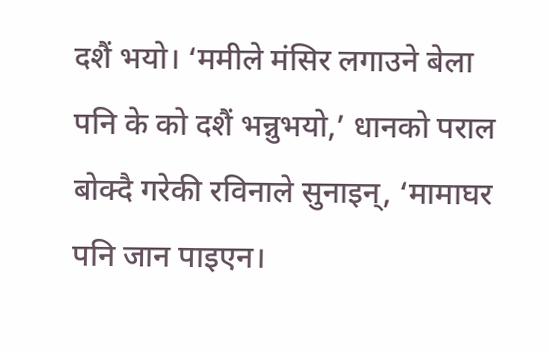दशैं भयो। ‘ममीले मंसिर लगाउने बेला पनि के को दशैं भन्नुभयो,’ धानको पराल बोक्दै गरेकी रविनाले सुनाइन्, ‘मामाघर पनि जान पाइएन।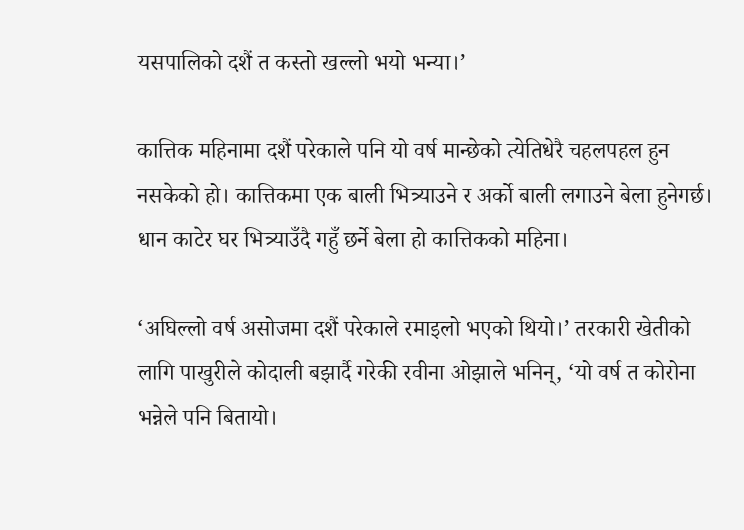यसपालिको दशैं त कस्तो खल्लो भयो भन्या।’

कात्तिक महिनामा दशैं परेकाले पनि यो वर्ष मान्छेको त्येतिधेरै चहलपहल हुन नसकेको हो। कात्तिकमा एक बाली भित्र्याउने र अर्को बाली लगाउने बेला हुनेगर्छ। धान काटेर घर भित्र्याउँदै गहुँ छर्ने बेला हो कात्तिकको महिना।

‘अघिल्लो वर्ष असोजमा दशैं परेकाले रमाइलो भएको थियो।’ तरकारी खेतीको लागि पाखुरीले कोदाली बझार्दै गरेकी रवीना ओझाले भनिन्, ‘यो वर्ष त कोरोना भन्नेले पनि बितायो।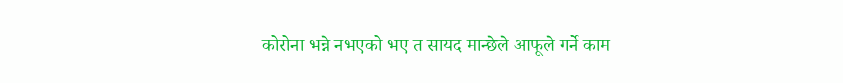कोरोना भन्ने नभएको भए त सायद मान्छेले आफूले गर्ने काम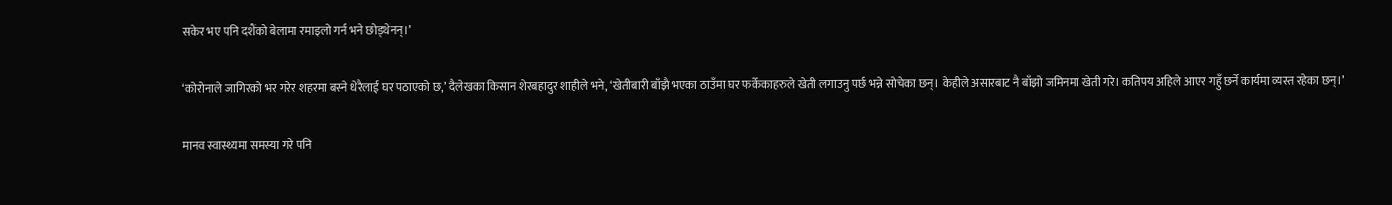सकेर भए पनि दशैंको बेलामा रमाइलो गर्न भने छोड्थेनन्।’

‘कोरोनाले जागिरको भर गरेर शहरमा बस्ने धेरैलाई घर पठाएको छ,’ दैलेखका किसान शेरबहादुर शाहीले भने, ‘खेतीबारी बाँझै भएका ठाउँमा घर फर्केकाहरुले खेती लगाउनु पर्छ भन्ने सोचेका छन्। केहीले असारबाट नै बाँझो जमिनमा खेती गरे। कतिपय अहिले आएर गहुँ छर्ने कार्यमा व्यस्त रहेका छन्।’

मानव स्वास्थ्यमा समस्या गरे पनि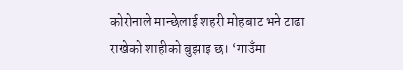कोरोनाले मान्छेलाई शहरी मोहबाट भने टाढा राखेको शाहीको बुझाइ छ। ‘गाउँमा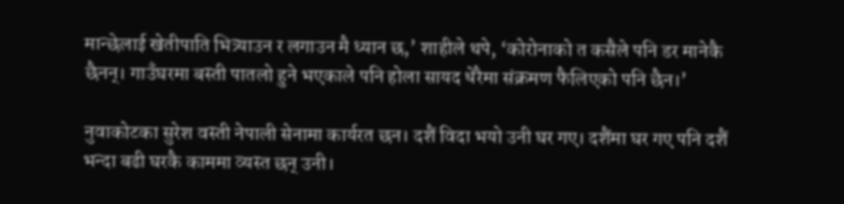मान्छेलाई खेतीपाति भित्र्याउन र लगाउन मै ध्यान छ,’ शाहीले थपे, ‘कोरोनाको त कसैले पनि डर मानेकै छैनन्। गाउँघरमा बस्ती पातलो हुने भएकाले पनि होला सायद धेरैमा संक्रमण फैलिएको पनि छैन।’

नुवाकोटका सुरेश वस्ती नेपाली सेनामा कार्यरत छन। दशैं विदा भयो उनी घर गए। दशैंमा घर गए पनि दशैं भन्दा बढी घरकै काममा व्यस्त छन् उनी।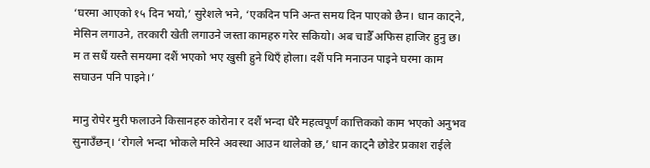‘घरमा आएको १५ दिन भयो,’ सुरेशले भने, ‘एकदिन पनि अन्त समय दिन पाएको छैन। धान काट्ने, मेसिन लगाउने, तरकारी खेती लगाउने जस्ता कामहरु गरेर सकियो। अब चाडैँ अफिस हाजिर हुनु छ। म त सधैं यस्तै समयमा दशैं भएको भए खुसी हुने थिएँ होला। दशैं पनि मनाउन पाइने घरमा काम सघाउन पनि पाइने।’

मानु रोपेर मुरी फलाउने किसानहरु कोरोना र दशैं भन्दा धेरै महत्वपूर्ण कात्तिकको काम भएको अनुभव सुनाउँछन्। ‘रोगले भन्दा भोकले मरिने अवस्था आउन थालेको छ,’ धान काट्नै छोडेर प्रकाश राईले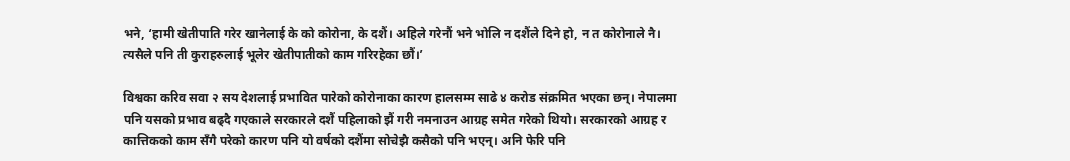भने, ‘हामी खेतीपाति गरेर खानेलाई के को कोरोना, के दशैं। अहिले गरेनौं भने भोलि न दशैंले दिने हो, न त कोरोनाले नै। त्यसैले पनि ती कुराहरुलाई भूलेर खेतीपातीको काम गरिरहेका छौं।’

विश्वका करिव सवा २ सय देशलाई प्रभावित पारेको कोरोनाका कारण हालसम्म साढे ४ करोड संक्रमित भएका छन्। नेपालमा पनि यसको प्रभाव बढ्दै गएकाले सरकारले दशैं पहिलाको झैं गरी नमनाउन आग्रह समेत गरेको थियो। सरकारको आग्रह र कात्तिकको काम सँगै परेको कारण पनि यो वर्षको दशैंमा सोचेझै कसैको पनि भएन्। अनि फेरि पनि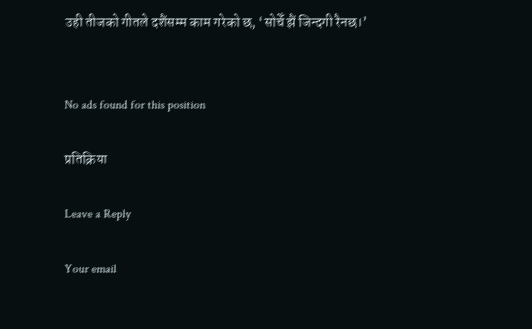उही तीजको गीतले दशैंसम्म काम गरेको छ, ‘सोचेँ झैं जिन्दगी रैनछ।’


No ads found for this position

प्रतिक्रिया

Leave a Reply

Your email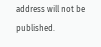address will not be published.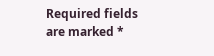Required fields are marked *